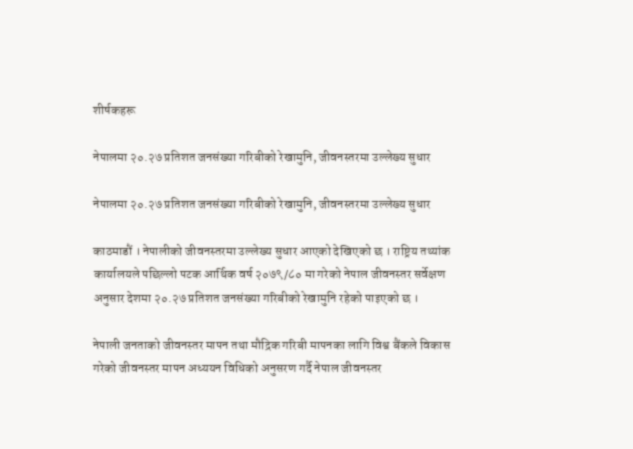शीर्षकहरू

नेपालमा २०.२७ प्रतिशत जनसंख्या गरिबीको रेखामुनि, जीवनस्तरमा उल्लेख्य सुधार

नेपालमा २०.२७ प्रतिशत जनसंख्या गरिबीको रेखामुनि, जीवनस्तरमा उल्लेख्य सुधार

काठमाडौं । नेपालीको जीवनस्तरमा उल्लेख्य सुधार आएको देखिएको छ । राष्ट्रिय तथ्यांक कार्यालयले पछिल्लो पटक आर्थिक वर्ष २०७९/८० मा गरेको नेपाल जीवनस्तर सर्वेक्षण अनुसार देशमा २०.२७ प्रतिशत जनसंख्या गरिबीको रेखामुनि रहेको पाइएको छ ।

नेपाली जनताको जीवनस्तर मापन तथा मौद्रिक गरिबी मापनका लागि विश्व बैंकले विकास गरेको जीवनस्तर मापन अध्ययन विधिको अनुसरण गर्दै नेपाल जीवनस्तर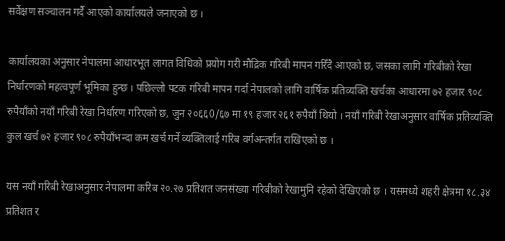सर्वेक्षण सञ्चालन गर्दै आएको कार्यालयले जनाएको छ ।

कार्यालयका अनुसार नेपालमा आधारभूत लागत विधिको प्रयोग गरी मौद्रिक गरिबी मापन गरिँदै आएको छ, जसका लागि गरिबीको रेखा निर्धारणको महत्वपूर्ण भूमिका हुन्छ । पछिल्लो पटक गरिबी मापन गर्दा नेपालको लागि वार्षिक प्रतिव्यक्ति खर्चका आधारमा ७२ हजार ९०८ रुपैयाँको नयाँ गरिबी रेखा निर्धारण गरिएको छ, जुन २०६६0/६७ मा १९ हजार २६१ रुपैयाँ थियो । नयाँ गरिबी रेखाअनुसार वार्षिक प्रतिव्यक्ति कुल खर्च ७२ हजार ९०८ रुपैयाँभन्दा कम खर्च गर्ने व्यक्तिलाई गरिब वर्गअन्तर्गत राखिएको छ ।

यस नयाँ गरिबी रेखाअनुसार नेपालमा करिब २०.२७ प्रतिशत जनसंख्या गरिबीको रेखामुनि रहेको देखिएको छ । यसमध्ये शहरी क्षेत्रमा १८.३४ प्रतिशत र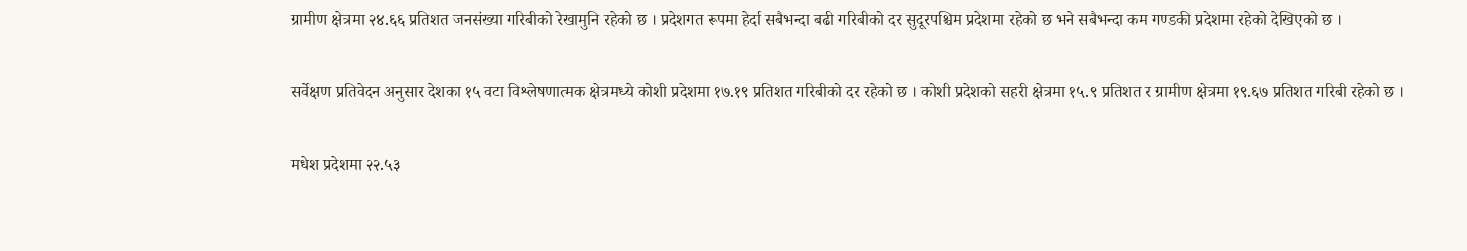ग्रामीण क्षेत्रमा २४.६६ प्रतिशत जनसंख्या गरिबीको रेखामुनि रहेको छ । प्रदेशगत रूपमा हेर्दा सबैभन्दा बढी गरिबीको दर सुदूरपश्चिम प्रदेशमा रहेको छ भने सबैभन्दा कम गण्डकी प्रदेशमा रहेको देखिएको छ ।

सर्वेक्षण प्रतिवेदन अनुसार देशका १५ वटा विश्लेषणात्मक क्षेत्रमध्ये कोशी प्रदेशमा १७.१९ प्रतिशत गरिबीको दर रहेको छ । कोशी प्रदेशको सहरी क्षेत्रमा १५.९ प्रतिशत र ग्रामीण क्षेत्रमा १९.६७ प्रतिशत गरिबी रहेको छ ।

मधेश प्रदेशमा २२.५३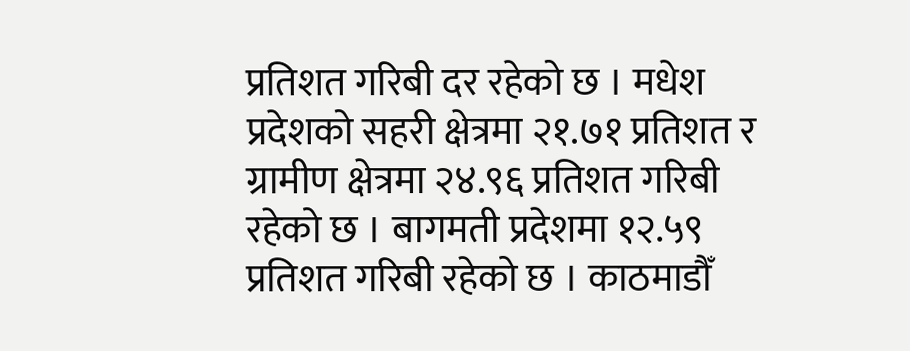प्रतिशत गरिबी दर रहेको छ । मधेश प्रदेशको सहरी क्षेत्रमा २१.७१ प्रतिशत र ग्रामीण क्षेत्रमा २४.९६ प्रतिशत गरिबी रहेको छ । बागमती प्रदेशमा १२.५९ प्रतिशत गरिबी रहेको छ । काठमाडौँ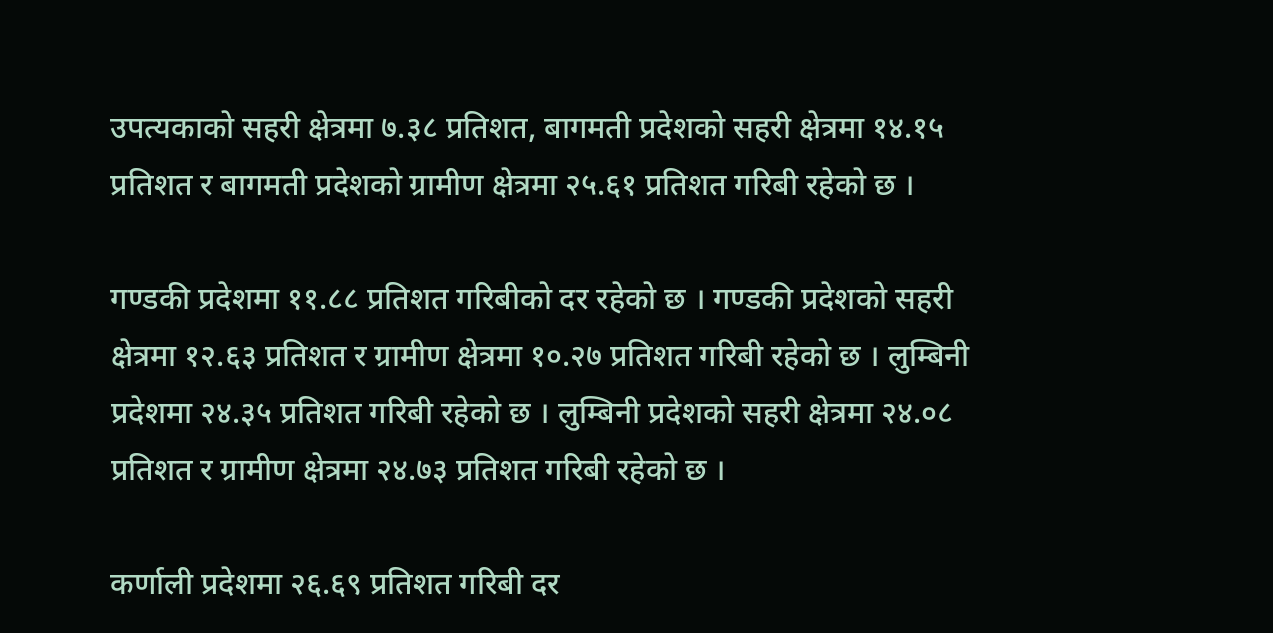उपत्यकाको सहरी क्षेत्रमा ७.३८ प्रतिशत, बागमती प्रदेशको सहरी क्षेत्रमा १४.१५ प्रतिशत र बागमती प्रदेशको ग्रामीण क्षेत्रमा २५.६१ प्रतिशत गरिबी रहेको छ ।

गण्डकी प्रदेशमा ११.८८ प्रतिशत गरिबीको दर रहेको छ । गण्डकी प्रदेशको सहरी क्षेत्रमा १२.६३ प्रतिशत र ग्रामीण क्षेत्रमा १०.२७ प्रतिशत गरिबी रहेको छ । लुम्बिनी प्रदेशमा २४.३५ प्रतिशत गरिबी रहेको छ । लुम्बिनी प्रदेशको सहरी क्षेत्रमा २४.०८ प्रतिशत र ग्रामीण क्षेत्रमा २४.७३ प्रतिशत गरिबी रहेको छ ।

कर्णाली प्रदेशमा २६.६९ प्रतिशत गरिबी दर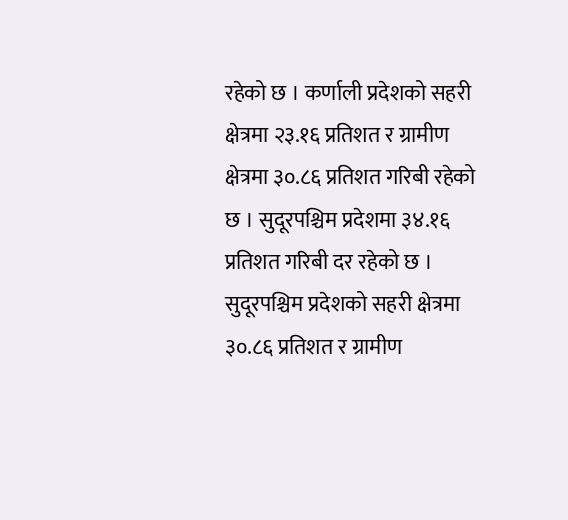रहेको छ । कर्णाली प्रदेशको सहरी क्षेत्रमा २३.१६ प्रतिशत र ग्रामीण क्षेत्रमा ३०.८६ प्रतिशत गरिबी रहेको छ । सुदूरपश्चिम प्रदेशमा ३४.१६ प्रतिशत गरिबी दर रहेको छ । सुदूरपश्चिम प्रदेशको सहरी क्षेत्रमा ३०.८६ प्रतिशत र ग्रामीण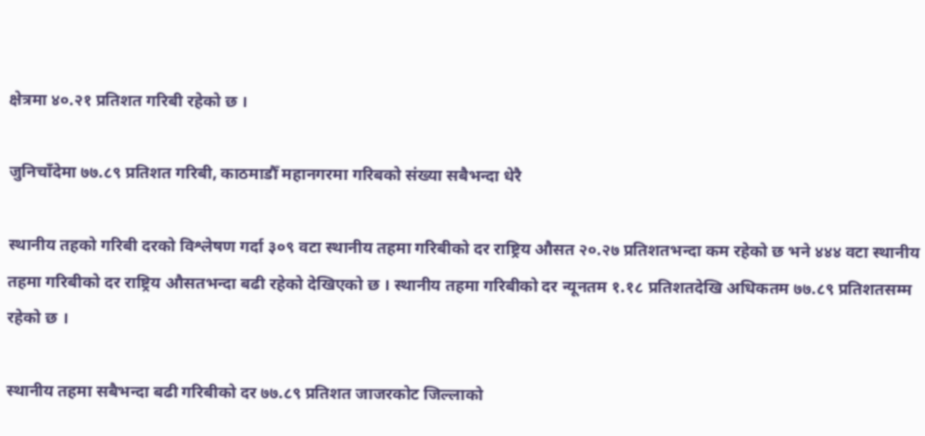क्षेत्रमा ४०.२१ प्रतिशत गरिबी रहेको छ ।

जुनिचाँदेमा ७७.८९ प्रतिशत गरिबी, काठमाडौँ महानगरमा गरिबको संख्या सबैभन्दा धेरै

स्थानीय तहको गरिबी दरको विश्लेषण गर्दा ३०९ वटा स्थानीय तहमा गरिबीको दर राष्ट्रिय औसत २०.२७ प्रतिशतभन्दा कम रहेको छ भने ४४४ वटा स्थानीय तहमा गरिबीको दर राष्ट्रिय औसतभन्दा बढी रहेको देखिएको छ । स्थानीय तहमा गरिबीको दर न्यूनतम १.१८ प्रतिशतदेखि अधिकतम ७७.८९ प्रतिशतसम्म रहेको छ ।

स्थानीय तहमा सबैभन्दा बढी गरिबीको दर ७७.८९ प्रतिशत जाजरकोट जिल्लाको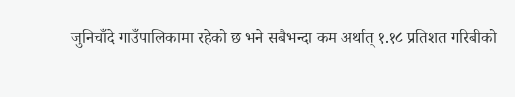जुनिचाँदे गाउँपालिकामा रहेको छ भने सबैभन्दा कम अर्थात् १.१८ प्रतिशत गरिबीको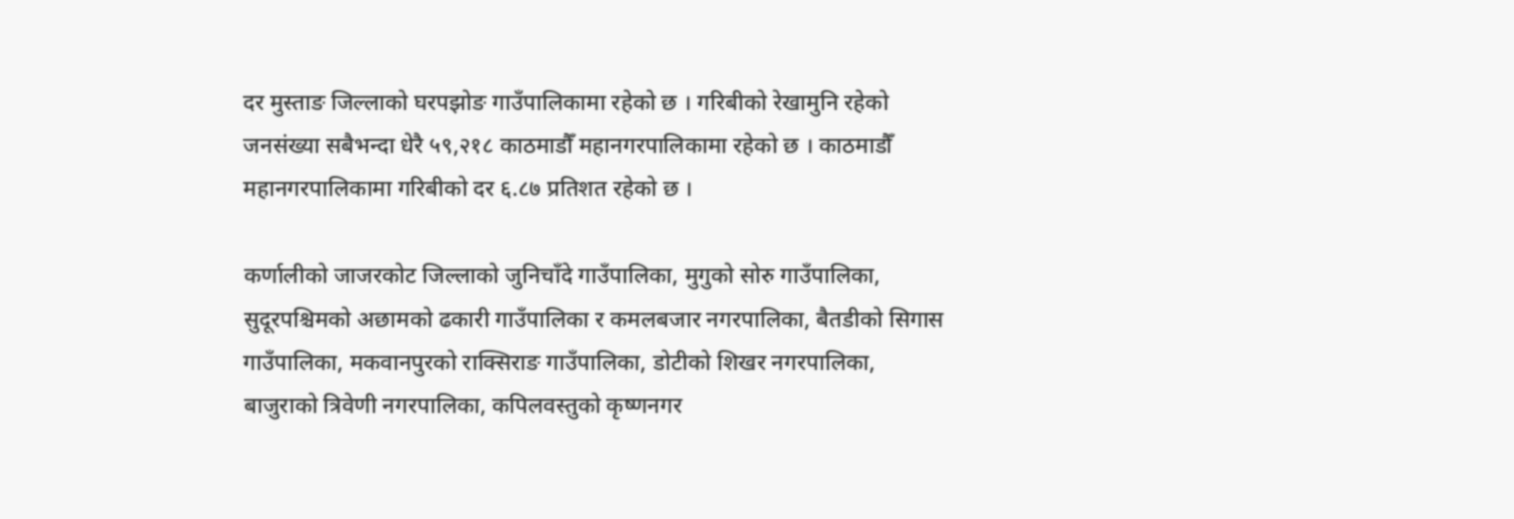दर मुस्ताङ जिल्लाको घरपझोङ गाउँपालिकामा रहेको छ । गरिबीको रेखामुनि रहेको जनसंख्या सबैभन्दा धेरै ५९,२१८ काठमाडौँ महानगरपालिकामा रहेको छ । काठमाडौँ महानगरपालिकामा गरिबीको दर ६.८७ प्रतिशत रहेको छ ।

कर्णालीको जाजरकोट जिल्लाको जुनिचाँदे गाउँपालिका, मुगुको सोरु गाउँपालिका, सुदूरपश्चिमको अछामको ढकारी गाउँपालिका र कमलबजार नगरपालिका, बैतडीको सिगास गाउँपालिका, मकवानपुरको राक्सिराङ गाउँपालिका, डोटीको शिखर नगरपालिका, बाजुराको त्रिवेणी नगरपालिका, कपिलवस्तुको कृष्णनगर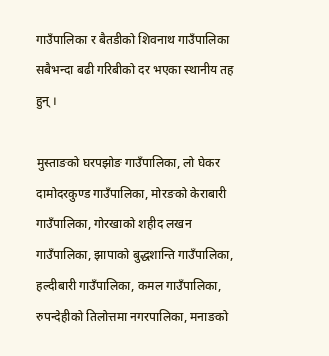गाउँपालिका र बैतडीको शिवनाथ गाउँपालिका सबैभन्दा बढी गरिबीको दर भएका स्थानीय तह हुन् ।

मुस्ताङको घरपझोङ गाउँपालिका, लो घेकर दामोदरकुण्ड गाउँपालिका, मोरङको केराबारी गाउँपालिका, गोरखाको शहीद लखन गाउँपालिका, झापाको बुद्धशान्ति गाउँपालिका, हल्दीबारी गाउँपालिका, कमल गाउँपालिका, रुपन्देहीको तिलोत्तमा नगरपालिका, मनाङको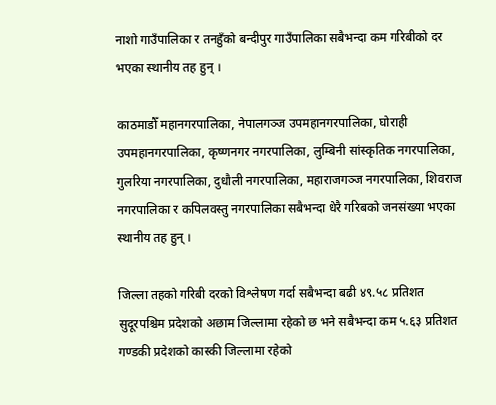नाशो गाउँपालिका र तनहुँको बन्दीपुर गाउँपालिका सबैभन्दा कम गरिबीको दर भएका स्थानीय तह हुन् ।

काठमाडौँ महानगरपालिका, नेपालगञ्ज उपमहानगरपालिका, घोराही उपमहानगरपालिका, कृष्णनगर नगरपालिका, लुम्बिनी सांस्कृतिक नगरपालिका, गुलरिया नगरपालिका, दुधौली नगरपालिका, महाराजगञ्ज नगरपालिका, शिवराज नगरपालिका र कपिलवस्तु नगरपालिका सबैभन्दा धेरै गरिबको जनसंख्या भएका स्थानीय तह हुन् ।

जिल्ला तहको गरिबी दरको विश्लेषण गर्दा सबैभन्दा बढी ४९.५८ प्रतिशत सुदूरपश्चिम प्रदेशको अछाम जिल्लामा रहेको छ भने सबैभन्दा कम ५.६३ प्रतिशत गण्डकी प्रदेशको कास्की जिल्लामा रहेको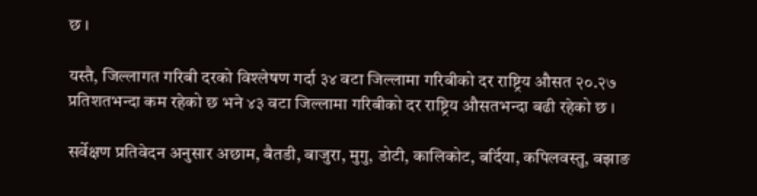छ ।

यस्तै, जिल्लागत गरिबी दरको विश्लेषण गर्दा ३४ वटा जिल्लामा गरिबीको दर राष्ट्रिय औसत २०.२७ प्रतिशतभन्दा कम रहेको छ भने ४३ वटा जिल्लामा गरिबीको दर राष्ट्रिय औसतभन्दा बढी रहेको छ ।

सर्वेक्षण प्रतिवेदन अनुसार अछाम, बैतडी, बाजुरा, मुगु, डोटी, कालिकोट, बर्दिया, कपिलवस्तु, बझाङ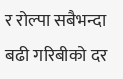र रोल्पा सबैभन्दा बढी गरिबीको दर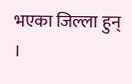भएका जिल्ला हुन् ।